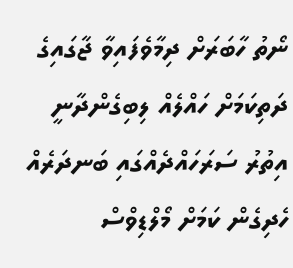ނޯތު ހާބަރަށް ދިމާވެފައިވާ ޖާގައިގެ ދަތިކަމަށް ހައްލެއް ލިބިގެންދާނީ އިތުރު ސަރަހައްދެއްގައި ބަނދަރެއް ހެދިގެން ކަމަށް މޯލްޑިވްސް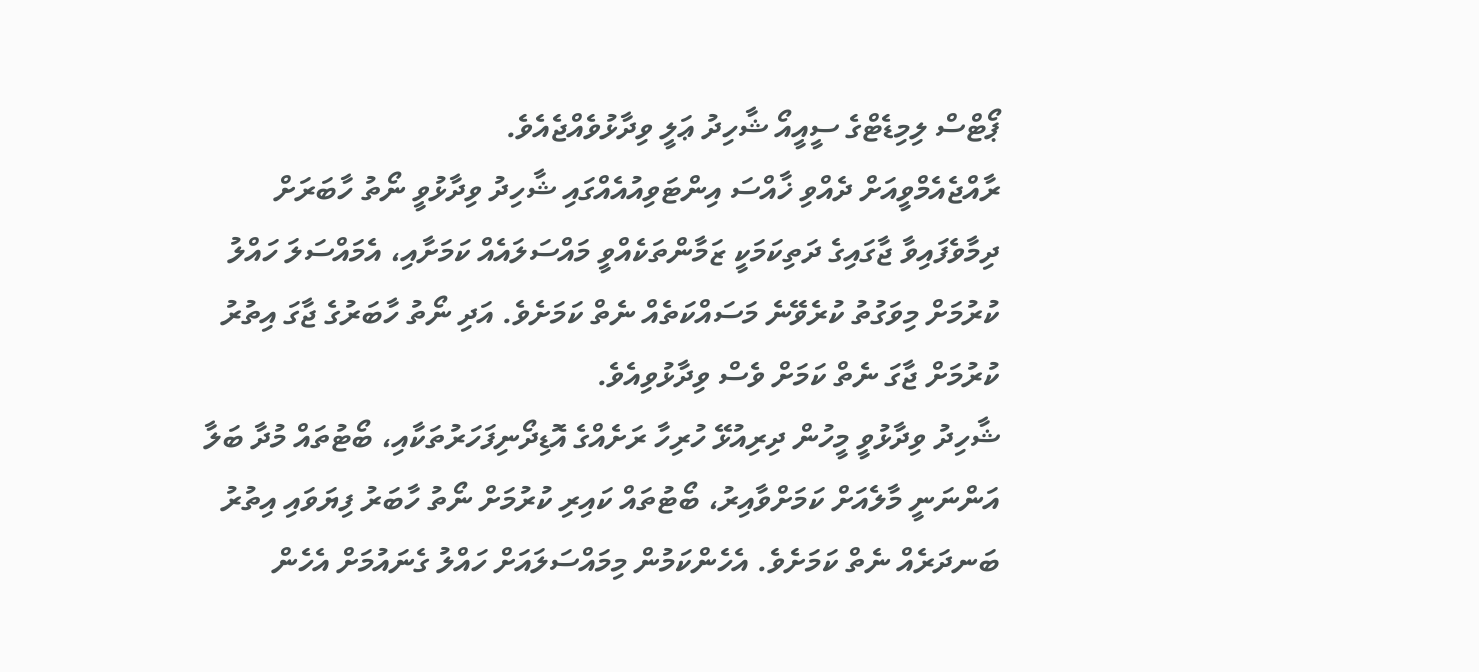ޕޯޓްސް ލިމިޑެޓްގެ ސީއީއޯ ޝާހިދު ޢަލީ ވިދާޅުވެއްޖެއެވެ.
ރާއްޖެއެމްވީއަށް ދެއްވި ޚާއްސަ އިންޓަވިއުއެއްގައި ޝާހިދު ވިދާޅުވީ ނޯތު ހާބަރަށް ދިމާވެފައިވާ ޖާގައިގެ ދަތިކަމަކީ ޒަމާންތަކެއްވީ މައްސަލައެއް ކަމަށާއި، އެމައްސަލަ ހައްލު ކުރުމަށް މިވަގުތު ކުރެވޭނެ މަސައްކަތެއް ނެތް ކަމަށެވެ. އަދި ނޯތު ހާބަރުގެ ޖާގަ އިތުރު ކުރުމަށް ޖާގަ ނެތް ކަމަށް ވެސް ވިދާޅުވިއެވެ.
ޝާހިދު ވިދާޅުވީ މީހުން ދިރިއުޅޭ ހުރިހާ ރަށެއްގެ އޮޑިދޯނިފަހަރުތަކާއި، ބޯޓުތައް މުދާ ބަލާ އަންނަނީ މާލެއަށް ކަމަށްވާއިރު، ބޯޓުތައް ކައިރި ކުރުމަށް ނޯތު ހާބަރު ފިޔަވައި އިތުރު ބަނދަރެއް ނެތް ކަމަށެވެ. އެހެންކަމުން މިމައްސަލައަށް ހައްލު ގެނައުމަށް އެހެން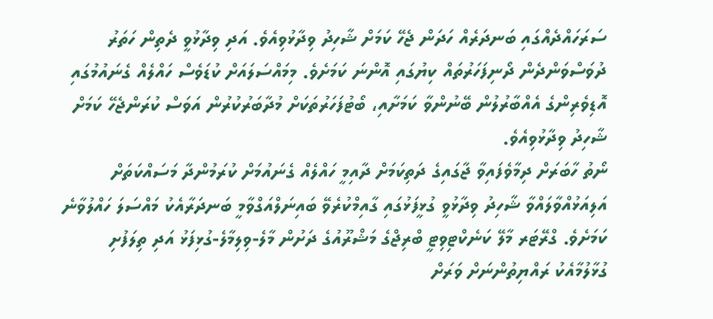ސަރަހައްދެއްގައި ބަނދަރެއް ހަދަން ޖެހޭ ކަމަށް ޝާހިދު ވިދާޅުވިއެވެ. އަދި ވިދާޅުވީ ދެތިން ހަތަރު ދުވަސްވަންދެން ދޯނިފަހަރުތައް ކިޔުގައި އޮންނަ ކަމަށެވެ. މިމައްސަލައަށް ކުޑަވެސް ހައްލެއް ގެނައުމުގައި އޮޑިވެރިންގެ އެއްބާރުލުން ބޭނުންވާ ކަމަށާއި، ބޯޓުފަހަރުތަކަށް މުދާބަރުކުރުން އަވަސް ކުރަންޖެހޭ ކަމަށް ޝާހިދު ވިދާޅުވިއެވެ.
ނޯތު ހާބަރަށް ދިމާވެފައިވާ ޖާގައިގެ ދަތިކަމަށް ދާއިމީ ހައްލެއް ގެނައުމަށް ކުރަމުންދާ މަސައްކަތަށް އަލިއަޅުއްވާލައްވާ ޝާހިދު ވިދާޅުވީ ގުޅީފަޅުގައި ގާއިމްކުރެވޭ ބައިނަލްއަގްވާމީ ބަނދަރާއެކު މައްސަލަ ހައްލުވާނެ ކަމަށެވެ. ގްރޭޓަރ މާލޭ ކަނެކްޓިވިޓީ ބްރިޖްގެ މަޝްރޫއުގެ ދަށުން މާލެ-ވިލިމާލެ-ގުޅިފަޅު އަދި ތިލަފުށި ގުޅާލުމާއެކު ރައްޔިތުންނަށް ވަރަށް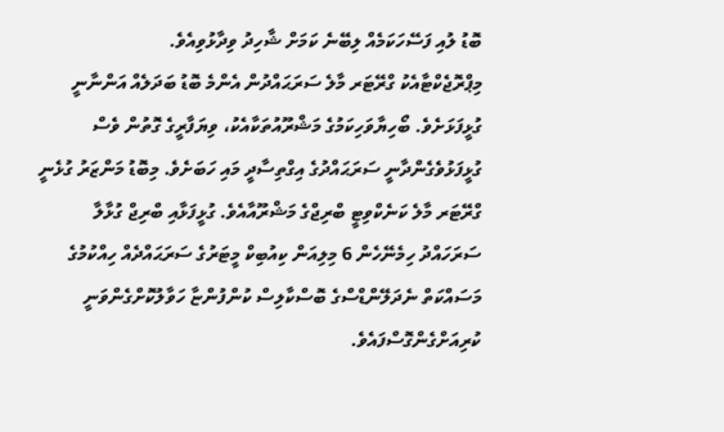ބޮޑު ލުއި ފަސޭހަކަމެއް ލިބޭނެ ކަމަށް ޝާހިދު ވިދާޅުވިއެވެ.
މިޕްރޮޖެކްޓާއެކު ގްރޭޓަރ މާލެ ސަރަޙައްދުން އެންމެ ބޮޑު ބަދަލެއް އަންނާނީ ގުޅީފަޅަށެވެ. ބޯހިޔާވަހިކަމުގެ މަޝްރޫއުތަކާއެކު، ވިޔަފާރީގެ ގޮތުން ވެސް ގުޅީފަޅުވެގެންދާނީ ސަރަޙައްދުގެ އިގްތިސާދީ މައި ހަބަށެވެ. މިބޮޑު މަންޒަރު ގުޅެނީ ގްރޭޓަރ މާލެ ކަނެކްވިޓީ ބްރިޖްގެ މަޝްރޫއާއެވެ. ގުޅީފަޅާއި ބްރިޖް ގުޅާލާ ސަރަހައްދު ހިމެނޭހެން 6 މިލިއަން ކިއުބިކް މީޓަރުގެ ސަރަޙައްދެއް ހިއްކުމުގެ މަސައްކަތް ނެދަލޭންޑްސްގެ ބޮސްކާލިސް ކުންފުންޏާ ހަވާލުކޮށްގެންވަނީ ކުރިއަށްގެންގޮސްފައެވެ.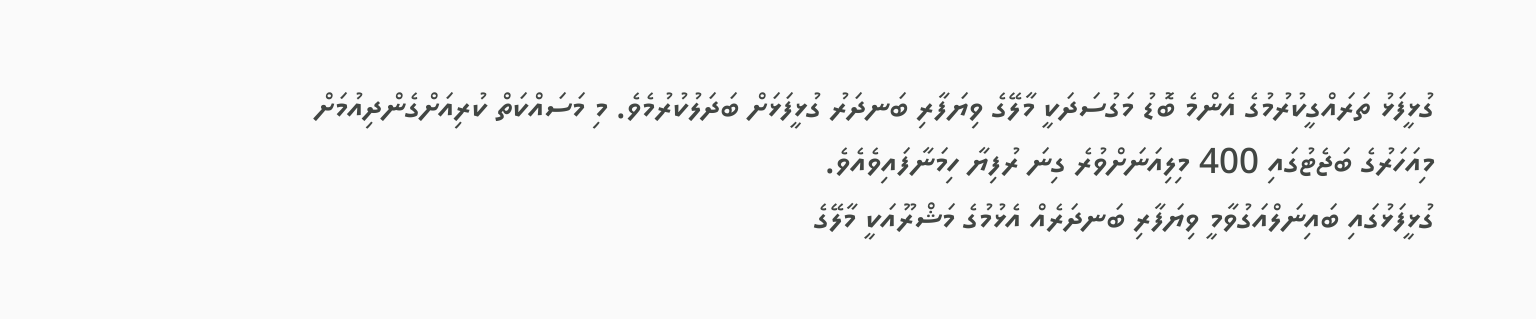ގުޅީފަޅު ތަރައްގީކުރުމުގެ އެންމެ ބޮޑު މަގުސަދަކީ މާލޭގެ ވިޔަފާރި ބަނދަރު ގުޅީފަޅަށް ބަދަލުކުރުމެވެ. މި މަސައްކަތް ކުރިއަށްގެންދިއުމަށް މިއަހަރުގެ ބަޖެޓުގައި 400 މިލިއަނަށްވުރެ ގިނަ ރުފިޔާ ހިމަނާފައިވެއެވެ.
ގުޅީފަޅުގައި ބައިނަލްއަގުވާމީ ވިޔަފާރި ބަނދަރެއް އެޅުމުގެ މަޝްރޫއަކީ މާލޭގެ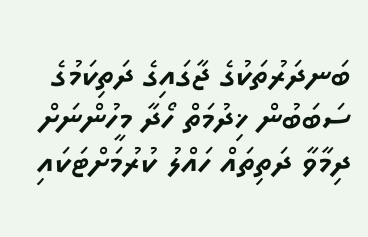ބަނދަރުތަކުގެ ޖާގައިގެ ދަތިކަމުގެ ސަބަބުން ޚިދުމަތް ހޯދާ މީހުންނަށް ދިމާވާ ދަތިތައް ހައްލު ކުރުމަށްޓަކައި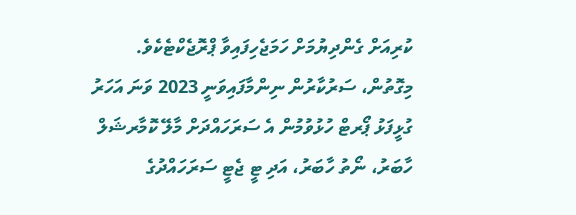ކުރިއަށް ގެންދިޔުމަށް ހަމަޖެހިފައިވާ ޕްރޮޖެކްޓެކެވެ. މިގޮތުން، ސަރުކާރުން ނިންމާފައިވަނީ 2023 ވަނަ އަހަރު ގުޅީފަޅު ޕޯރޓް ހުޅުވުމުން އެ ސަރަހައްދަށް މާލޭ ކޮމާރޝަލް ހާބަރު، ނޯތު ހާބަރު، އަދި ޓީ ޖެޓީ ސަރަހައްދުގެ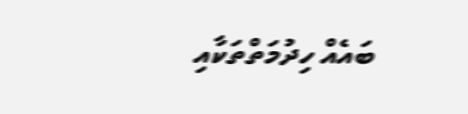ބައެއް ހިދުމަތްތަކާއި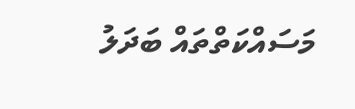މަސައްކަތްތައް ބަދަލު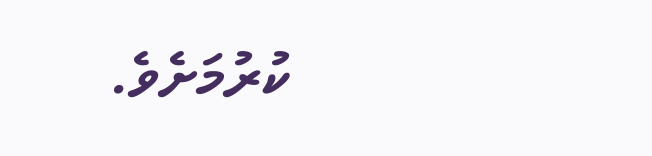ކުރުމަށެވެ.